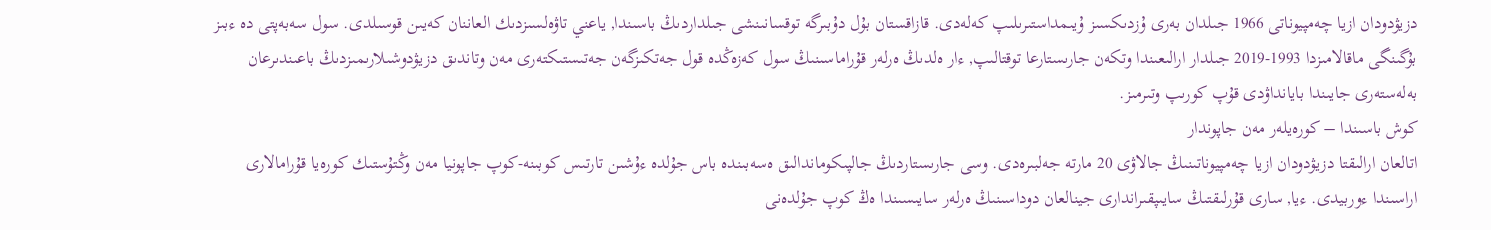دزيۋدودان ازيا چەمپيوناتى 1966 جىلدان بەرى ۇزدىكسىز ۇيىمداستىرىلىپ كەلەدى. قازاقستان بۇل دۇبىرگە توقسانىنشى جىلداردىڭ باسىندا, ياعني تاۋەلسىزدىك العاننان كەيىن قوسىلدى. سول سەبەپتى دە ءبىز بۇگىنگى ماقالامىزدا 1993-2019 جىلدار ارالىعىندا وتكەن جارىستارعا توقتالىپ, ءار ەلدىڭ ەرلەر قۇراماسىنىڭ سول كەزەڭدە قول جەتكىزگەن جەتىستىكتەرى مەن وتاندىق دزيۋدوشىلارىمىزدىڭ باعىندىرعان بەلەستەرى جايىندا بايانداۋدى قۇپ كورىپ وتىرمىز.
كوش باسىندا – كورەيلەر مەن جاپوندار
اتالعان ارالىقتا دزيۋدودان ازيا چەمپيوناتىنىڭ جالاۋى 20 مارتە جەلبىرەدى. وسى جارىستاردىڭ جالپىكوماندالىق ەسەبىندە باس جۇلدە ءۇشىن تارتىس كوبىنە-كوپ جاپونيا مەن وڭتۇستىك كورەيا قۇرامالارى اراسىندا ءوربيدى. ءيا, سارى قۇرلىقتىڭ سايىپقىراندارى جينالعان دوداسىنىڭ ەرلەر سايىسىندا ەڭ كوپ جۇلدەنى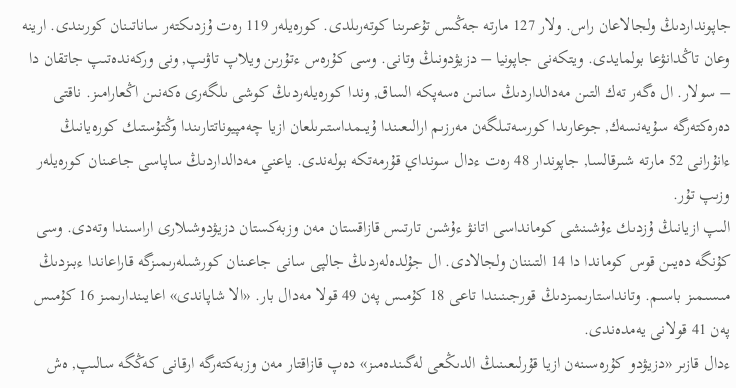جاپونداردىڭ ولجالاعان راس. ولار 127 مارتە جەڭىس تۇعىرىنا كوتەرىلدى. كورەيلەر 119 رەت ۇزدىكتەر ساناتىنان كورىندى. ارينە وعان تاڭدانۋعا بولمايدى. ويتكەنى جاپونيا – دزيۋدونىڭ وتانى. وسى كۇرەس ءتۇرىن ويلاپ تاۋىپ, ونى وركەندەتىپ جاتقان دا – سولار. ال ەگەر تەك التىن مەدالداردىڭ سانىن ەسەپكە الساق, وندا كورەيلەردىڭ كوشى ىلگەرى ەكەنىن اڭعارامىز. ناقتى دەرەكتەرگە سۇيەنسەك, جوعارىدا كورسەتىلگەن مەرزىم ارالىعىندا ۇيىمداستىرىلعان ازيا چەمپيوناتتارىندا وڭتۇستىك كورەيانىڭ ءانۇرانى 52 مارتە شىرقالسا, جاپوندار 48 رەت ءدال سونداي قۇرمەتكە بولەندى. ياعني مەدالداردىڭ ساپاسى جاعىنان كورەيلەر وزىپ تۇر.
الىپ ازيانىڭ ۇزدىك ءۇشىنشى كومانداسى اتانۋ ءۇشىن تارتىس قازاقستان مەن وزبەكستان دزيۋدوشىلارى اراسىندا وتەدى. وسى كۇنگە دەيىن قوس كوماندا دا 14 التىننان ولجالادى. ال جۇلدەلەردىڭ جالپى سانى جاعىنان كورشىلەرىمىزگە قاراعاندا ءبىزدىڭ مىسىمىز باسىم. وتانداستارىمىزدىڭ قورجىنىندا تاعى 18 كۇمىس پەن 49 قولا مەدال بار. «الا شاپاندى» اعايىندارىمىز 16 كۇمىس پەن 41 قولانى يەمدەندى.
ءدال قازىر «دزيۋدو كۇرەسىنەن ازيا قۇرلىعىنىڭ الدىڭعى لەگىندەمىز» دەپ قازاقتار مەن وزبەكتەرگە ارقانى كەڭگە سالىپ, ەش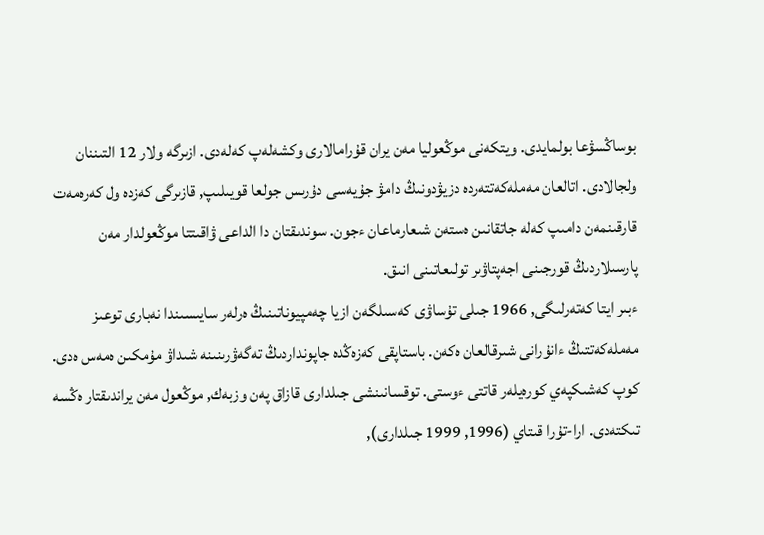بوساڭسۋعا بولمايدى. ويتكەنى موڭعوليا مەن يران قۇرامالارى وكشەلەپ كەلەدى. ازىرگە ولار 12 التىننان ولجالادى. اتالعان مەملەكەتتەردە دزيۋدونىڭ دامۋ جۇيەسى دۇرىس جولعا قويىلىپ, قازىرگى كەزدە ول كەرەمەت قارقىنمەن دامىپ كەلە جاتقانىن ەستەن شىعارماعان ءجون. سوندىقتان دا الداعى ۋاقىتتا موڭعولدار مەن پارسىلاردىڭ قورجىنى اجەپتاۋىر تولىعاتىنى انىق.
ءبىر ايتا كەتەرلىگى, 1966 جىلى تۇساۋى كەسىلگەن ازيا چەمپيوناتىنىڭ ەرلەر سايىسىندا نەبارى توعىز مەملەكەتتىڭ ءانۇرانى شىرقالعان ەكەن. باستاپقى كەزەڭدە جاپونداردىڭ تەگەۋرىنىنە شىداۋ مۇمكىن ەمەس ەدى. كوپ كەشىكپەي كورەيلەر قاتتى ءوستى. توقسانىنشى جىلدارى قازاق پەن وزبەك, موڭعول مەن يراندىقتار ەڭسە تىكتەدى. ارا-تۇرا قىتاي (1996, 1999 جىلدارى),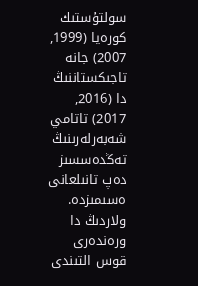سولتۇستىك كورەيا (1999, 2007) جانە تاجىكستاننىڭ دا (2016, 2017) تاتامي شەبەرلەرىنىڭ تەڭدەسسىز دەپ تانىلعانى ەسىمىزدە. ولاردىڭ دا ورەندەرى قوس التىندى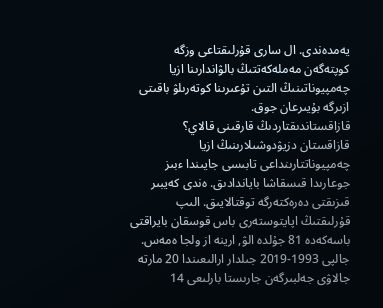يەمدەندى. ال سارى قۇرلىقتاعى وزگە كوپتەگەن مەملەكەتتىڭ بالۋاندارىنا ازيا چەمپيوناتىنىڭ التىن تۇعىرىنا كوتەرىلۋ باقىتى ازىرگە بۇيىرعان جوق.
قازاقستاندىقتاردىڭ قارقىنى قالاي؟
قازاقستان دزيۋدوشىلارىنىڭ ازيا چەمپيوناتتارىنداعى تابىسى جايىندا ءبىز جوعارىدا قىسقاشا باياندادىق. ەندى كەيبىر قىزىقتى دەرەكتەرگە توقتالايىق. الىپ قۇرلىقتىڭ اپايتوستەرى باس قوسقان بايراقتى باسەكەدە 81 جۇلدە الۋ, ارينە از ولجا ەمەس. جالپى 1993-2019 جىلدار ارالىعىندا 20 مارتە جالاۋى جەلبىرگەن جارىستا بارلىعى 14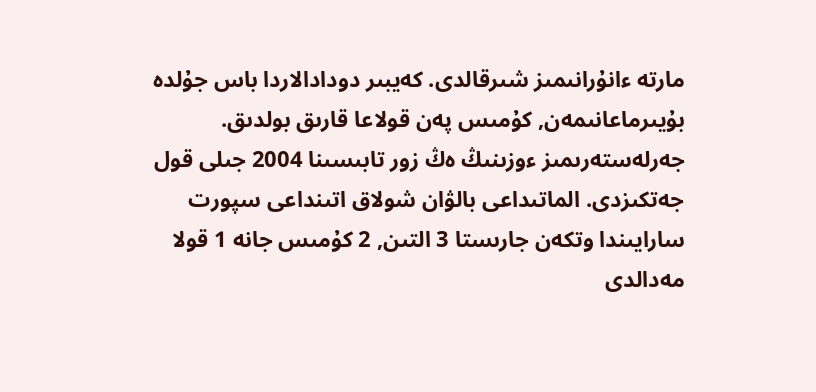مارتە ءانۇرانىمىز شىرقالدى. كەيبىر دودادالاردا باس جۇلدە بۇيىرماعانىمەن, كۇمىس پەن قولاعا قارىق بولدىق.
جەرلەستەرىمىز ءوزىنىڭ ەڭ زور تابىسىنا 2004 جىلى قول جەتكىزدى. الماتىداعى بالۋان شولاق اتىنداعى سپورت سارايىندا وتكەن جارىستا 3 التىن, 2 كۇمىس جانە 1 قولا مەدالدى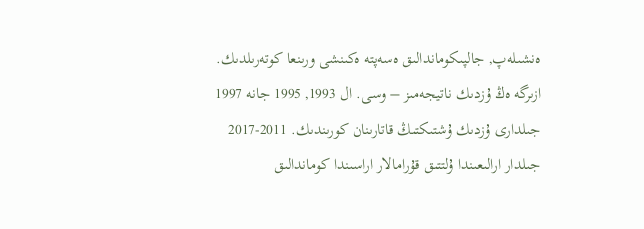ەنشىلەپ, جالپىكوماندالىق ەسەپتە ەكىنشى ورىنعا كوتەرىلدىك. ازىرگە ەڭ ۇزدىك ناتيجەمىز – وسى. ال 1993, 1995 جانە 1997 جىلدارى ۇزدىك ۇشتىكتىڭ قاتارىنان كورىندىك. 2011-2017 جىلدار ارالىعىندا ۇلتتىق قۇرامالار اراسىندا كوماندالىق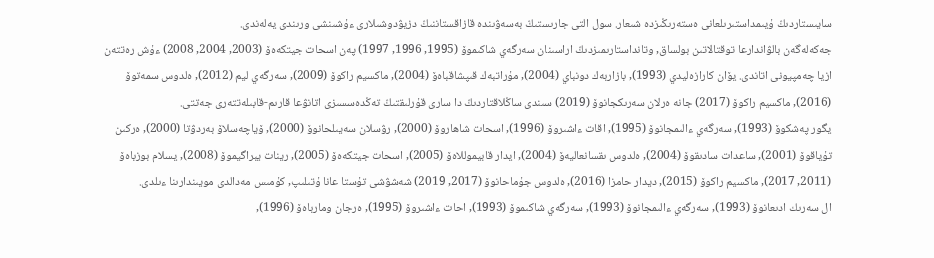سايىستاردىڭ ۇيىمداستىرىلعانى ەستەرىڭىزدە شىعار. سول التى جارىستىڭ بەسەۋىندە قازاقستاننىڭ دزيۋدوشىلارى ءۇشىنشى ورىندى يەلەندى.
جەكەلەگەن بالۋاندارعا توقتالاتىن بولساق, وتانداستارىمىزدىڭ اراسىنان سەرگەي شاكىموۆ (1995, 1996, 1997) پەن اسحات جيتكەەۆ (2003, 2004, 2008) ءۇش رەتتەن ازيا چەمپيونى اتاندى. يۆان كارازەليدي (1993), بازاربەك دونباي (2004), مۇراتبەك قىپشاقباەۆ (2004), ماكسيم راكوۆ (2009), سەرگەي ليم (2012), ەلدوس سمەتوۆ (2016), ماكسيم راكوۆ (2017) جانە ەرلان سەرىكجانوۆ (2019) سىندى ساڭلاقتاردىڭ دا سارى قۇرلىقتىڭ تەڭدەسسىزى اتانۋعا قارىم-قابىلەتتەرى جەتتى.
يگور پەشكوۆ (1993), سەرگەي ءالىمجانوۆ (1995), اقات ءاشىروۆ (1996), اسحات شاھاروۆ (2000), رۋسلان سەيىلحانوۆ (2000), ۆياچەسلاۆ بەردۋتا (2000), ەركىن تۇياقوۆ (2001), ساعدات سادىقوۆ (2004), ەلدوس ىقسانعاليەۆ (2004), ايدار قابيموللاەۆ (2005), اسحات جيتكەەۆ (2005), رينات يبراگيموۆ (2008), يسلام بوزباەۆ (2011, 2017), ماكسيم راكوۆ (2015), ديدار حامزا (2016), ەلدوس جۇماحانوۆ (2017, 2019) شەشۋشى تۇستا عانا ۇتىلىپ, كۇمىس مەدالدى مويىندارىنا ءىلدى.
ال سەرىك ادىعانوۆ (1993), سەرگەي ءالىمجانوۆ (1993), سەرگەي شاكىموۆ (1993), احات ءاشىروۆ (1995), ەرجان ومارباەۆ (1996),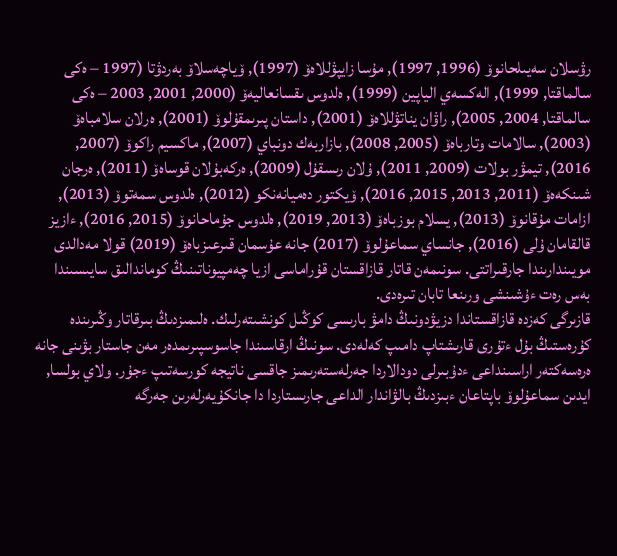رۋسلان سەيىلحانوۆ (1996, 1997), مۇسا زايپۋللاەۆ (1997), ۆياچەسلاۆ بەردۋتا (1997 – ەكى سالماقتا, 1999), الەكسەي الياپين (1999), ەلدوس ىقسانعاليەۆ (2000, 2001, 2003 – ەكى سالماقتا, 2004, 2005), راۋان يناتۋللاەۆ (2001), داستان پىرىمقۇلوۆ (2001), ەرلان سلامباەۆ (2003), سالامات وتارباەۆ (2005, 2008), بازاربەك دونباي (2007), ماكسيم راكوۆ (2007, 2016), تيمۋر بولات (2009, 2011), ۇلان رىسقۇل (2009), ەركەبۇلان قوساەۆ (2011), ەرجان شىنكەەۆ (2011, 2013, 2015, 2016), ۆيكتور دەميانەنكو (2012), ەلدوس سمەتوۆ (2013), ازامات مۇقانوۆ (2013), يسلام بوزباەۆ (2013, 2019), ەلدوس جۇماحانوۆ (2015, 2016), ءازيز قالقامان ۇلى (2016), جانساي سماعۇلوۆ (2017) جانە عۇسمان قىرعىزباەۆ (2019) قولا مەدالدى مويىندارىندا جارقىراتتى. سونىمەن قاتار قازاقستان قۇراماسى ازيا چەمپيوناتىنىڭ كوماندالىق سايىسىندا بەس رەت ءۇشىنشى ورىنعا تابان تىرەدى.
قازىرگى كەزدە قازاقستاندا دزيۋدونىڭ دامۋ بارىسى كوڭىل كونشىتەرلىك. ەلىمىزدىڭ بىرقاتار وڭىرىندە كۇرەستىڭ بۇل ءتۇرى قارىشتاپ دامىپ كەلەدى. سونىڭ ارقاسىندا جاسوسپىرىمدەر مەن جاستار بۋىنى جانە ەرەسەكتەر اراسىنداعى ءدۇبىرلى دودالاردا جەرلەستەرىمىز جاقسى ناتيجە كورسەتىپ ءجۇر. ولاي بولسا, ايدىن سماعۇلوۆ باپتاعان ءبىزدىڭ بالۋاندار الداعى جارىستاردا دا جانكۇيەرلەرىن جەرگە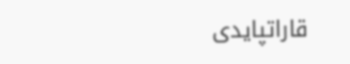قاراتپايدى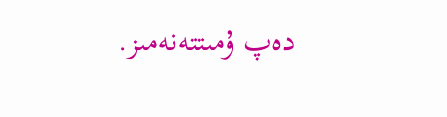دەپ ۇمىتتەنەمىز.